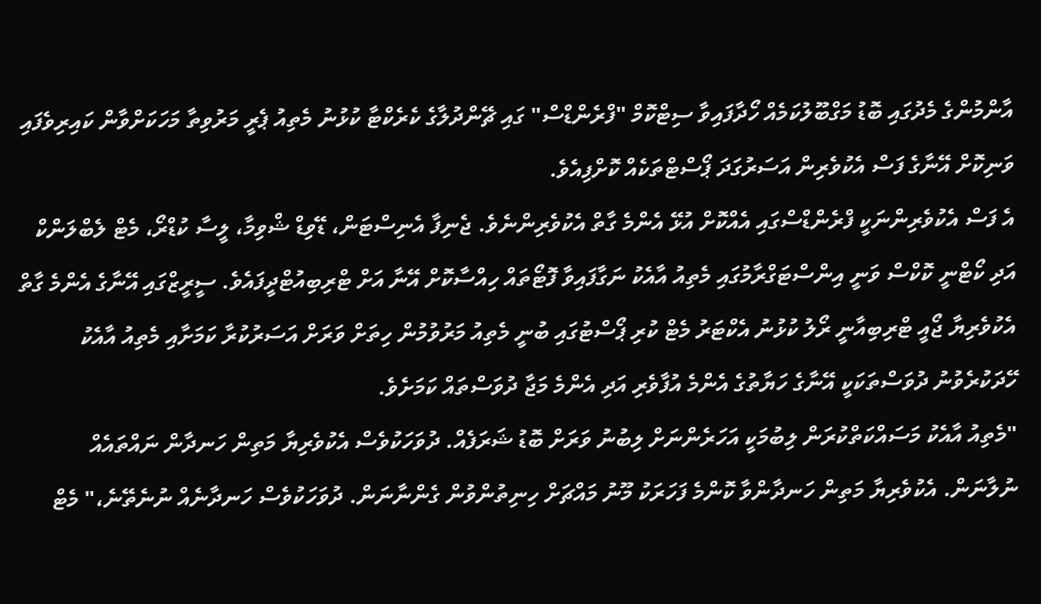އާންމުންގެ މެދުގައި ބޮޑު މަގްބޫލުކަމެއް ހޯދާފައިވާ ސިޓްކޮމް "ފްރެންޑްސް" ގައި ޗޭންދުލާގެ ކެރެކްޓާ ކުޅުނު މެތިއު ޕެރީ މަރުވިތާ މަހަކަށްވާން ކައިރިވެފައި ވަނިކޮށް އޭނާގެ ފަސް އެކުވެރިން އަސަރުގަދަ ޕޯސްޓްތަކެއް ކޮށްފިއެވެ.
އެ ފަސް އެކުވެރިންނަކީ ފްރެންޑްސްގައި އެއްކޮށް އުޅޭ އެންމެ ގާތް އެކުވެރިންނެވެ. ޖެނިފާ އެނިސްޓަން، ޑޭވިޑް ޝްވިމާ، ލީސާ ކުޑްރޯ، މެޓް ލެބްލަންކް އަދި ކޯޓްނީ ކޮކްސް ވަނީ އިންސްޓަގްރާމުގައި މެތިއު އާއެކު ނަގާފައިވާ ފޮޓޯތައް ހިއްސާކޮށް އޭނާ އަށް ޓްރިބިއުޓްދީފައެވެ. ސީރީޒްގައި އޭނާގެ އެންމެ ގާތް އެކުވެރިޔާ ޖޯއީ ޓްރިބިއާނީ ރޯލު ކުޅުނު އެކްޓަރު މެޓް ކުރި ޕޯސްޓުގައި ބުނީ މެތިއު މަރުވުމުން ހިތަށް ވަރަށް އަސަރުކުރާ ކަމަށާއި މެތިއު އާއެކު ހޭދަކުރެވުނު ދުވަސްތަކަކީ އޭނާގެ ހަޔާތުގެ އެންމެ އުފާވެރި އަދި އެންމެ މަޖާ ދުވަސްތައް ކަމަށެވެ.
"މެތިއު އާއެކު މަސައްކަތްކުރަން ލިބުމަކީ އަހަރެންނަށް ލިބުނު ވަރަށް ބޮޑު ޝަރަފެއް. ދުވަހަކުވެސް އެކުވެރިޔާ މަތިން ހަނދާން ނައްތައެއް ނުލާނަން. އެކުވެރިޔާ މަތިން ހަނދާންވާ ކޮންމެ ފަހަރަކު މޫނު މައްޗަށް ހިނިތުންވުން ގެންނާނަން. ދުވަހަކުވެސް ހަނދާނެއް ނުނެތޭނެ،" މެޓް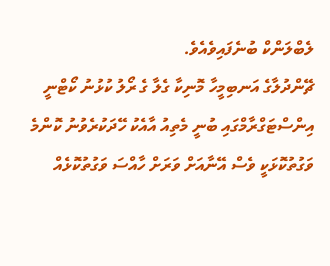ލެބްލަންކް ބުނެފައިވެއެވެ.
ޗޭންދުލާގެ އަނބިމީހާ މޮނިކާ ގެލާ ގެ ރޯލު ކުޅުނު ކޯޓްނީ އިންސްޓަގްރާމްގައި ބުނީ މެތިއު އާއެކު ހޭދަކުރެވުނު ކޮންމެ ވަގުތުކޮޅަކީ ވެސް އޭނާއަށް ވަރަށް ހާއްސަ ވަގުތުކޮޅެއް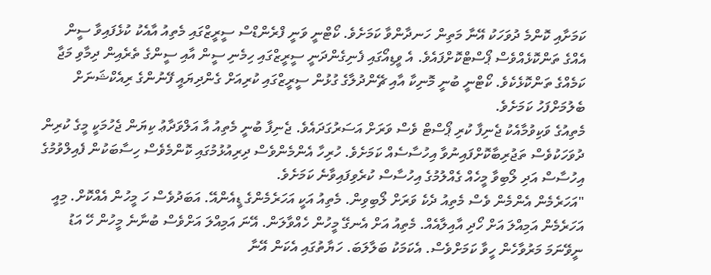ކަމަށާއި ކޮންމެ ދުވަހަކު އޭނާ މަތިން ހަނދާންވާ ކަމަށެވެ. ކޯޓްނީ ވަނީ ފްރެންޑްސް ސީރީޒްގައި މެތިއު އާއެކު ކުޅެފައިވާ ސީން އެއްގެ ތަންކޮޅެއްވެސް ޕޯސްޓްކޮށްފައެވެ. އެ ވީޑިއޯގައި ފެނިގެންދަނީ ސީރީޒްގައި ހިމެނި ސީން އާއި ސީންގެ ތެރެއިން ދިމާވި މަޖާ ކަމެއްގެ ތަންކޮޅެކެވެ. ކޯޓްނީ ބުނީ މޮނިކާ އާއި ޗޭންދުލާގެ ގުޅުން ސީރީޒްގައި ކުރިއަށް ގެންދިޔައީ ފޭނުންގެ ރިއެކްޝަނަށް ބެލުމަށްފަހު ކަމަށެވެ.
މެތިއުގެ ވަކިވުމާއެކު ޖެނިފާ ކުރި ޕޯސްޓް ވެސް ވަރަށް އަސަރުގަދައެވެ. ޖެނިފާ ބުނީ މެތިއު އާ އަލްވަދާޢު ކިޔަން ޖެހުމަކީ މީގެ ކުރިން ދުވަހަކުވެސް ތަޖުރިބާކޮށްފައިނުވާ އިހުސާސެއް ކަމަށެވެ. ހުރިހާ އެންމެންވެސް ދިރިއުޅުމުގައި ކޮންމެވެސް ހިސާބަކުން ފެއިލްވުމުގެ އިހުސާސް އަދި ލޯބިވާ މީހެއް ގެއްލުމުގެ އިހުސާސް ކުރެވިފައިވާނެ ކަމަށެވެ.
"އަހަރެމެން އެންމެން ވެސް މެތިއު ދެކެ ވަރަށް ލޯބިވިން. މެތިއު އަކީ އަހަރެމެންގެ ޑީއެންއޭ. އަބަދުވެސް ހަ މީހުން އެއްކޮށް. މިއީ އަހަރެމެން އަމިއްލަ އަށް ހޯދި އާއިލާއެއް. މެތިއު އަށް އެނގޭ މީހުން ހެއްވާލަން. އޭނަ އަމިއްލަ އަށްވެސް ބުނާނެ މީހުން ހޭ އަޑު ނީވޭނަމަ މަރުވާހެން ހީވާ ކަމަށްވެސް. އެކަމަކު ބަލާލަބަ. ހަޔާތުގައި އެކަން އޭނާ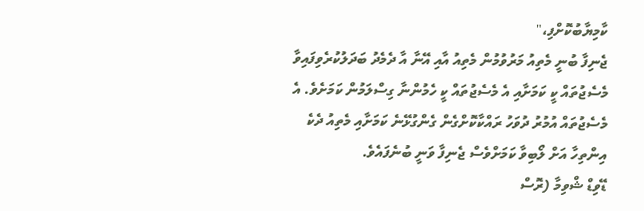ކާމިޔާބުކޮށްފި،"
ޖެނިފާ ބުނީ މެތިއު މަރުވުމުން މެތިއު އާއި އޭނާ އާ ދެމެދު ބަދަލުކުރެވިފައިވާ މެސެޖުތައް ކީ ކަމަށާއި އެ މެސެޖުތައް ކީ ހެމުންނާ ގިސްލަމުން ކަމަށެވެ. އެ މެސެޖުތައް އުމުރު ދުވަހު ރައްކާކޮށްގެން ގެންގުޅޭނެ ކަމަށާއި މެތިއު ދެކެ އިންތިހާ އަށް ލޯބިވާ ކަމަށްވެސް ޖެނިފާ ވަނީ ބުނެފައެވެ.
ޑޭވިޑް ޝްވިމާ (ރޮސް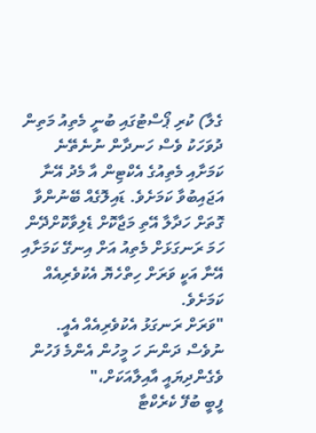ގެލާ) ކުރި ޕޯސްޓުގައި ބުނީ މެތިއު މަތިން ދުވަހަކު ވެސް ހަނދާން ނުނެތޭނެ ކަމަށާއި މެތިއުގެ އެކްޓިން އާ މެދު އޭނާ އަޖައިބުވާ ކަމަށެވެ. ޑައިލޮގެއް ބޭނުންވާ ގޮތަށް ހަދާލާ އޭތި މަޖާކޮށް ޑެލިވާކޮށްދޭން ހަމަ ރަނގަޅަށް މެތިއު އަށް އިނގޭ ކަމަށާއި އޭނާ އަކީ ވަރަށް ހިތްހެޔޮ އެކުވެރިއެއް ކަމަށެވެ.
"ވަރަށް ރަނގަޅު އެކުވެރިއެއް އެއީ. ނުވެސް ދަންނަ ހަ މީހުން އެންމެ ފަހުން ވެގެންދިޔައީ އާއިލާއަކަށް،"
ފީބީ ބުފޭ ކެރެކްޓާ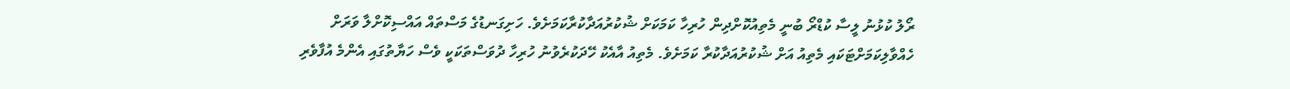ރޯލު ކުޅުނު ލީސާ ކުޑްރޯ ބުނީ މެތިއުކޮށްދިން ހުރިހާ ކަމަކަށް ޝުކުރުއަދާކުރާކަމަށެވެ. ހަށިގަނޑުގެ މަސްތައް އައްސިކޮށްލާ ވަރަށް ހެއްވާލިކަމަށްޓަކައި މެތިއު އަށް ޝުކުރުއަދާކުރާ ކަމަށެވެ. މެތިއު އާއެކު ހޭދަކުރެވުނު ހުރިހާ ދުވަސްތަކަކީ ވެސް ހަޔާތުގައި އެންމެ އުފާވެރި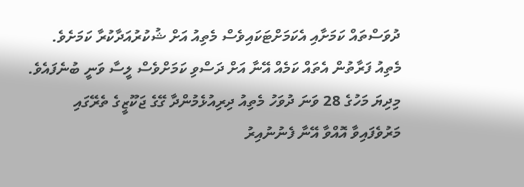ދުވަސްތައް ކަމަށާއި އެކަމަށްޓަކައިވެސް މެތިއު އަށް ޝުކުރުއަދާކުރާ ކަމަށެވެ. މެތިއު ފަރާތުން އެތައް ކަމެއް އޭނާ އަށް ދަސްވި ކަމަށްވެސް ލީސާ ވަނީ ބުނެފައެވެ.
މިދިޔަ މަހުގެ 28 ވަނަ ދުވަހު މެތިއު ދިރިއުޅެމުންދާ ގޭގެ ޖަކޫޒީގެ ތެރޭގައި މަރުވެފައިވާ އޮއްވާ އޭނާ ފެނުނުއިރު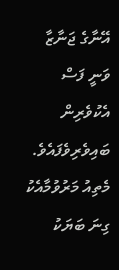އޭނާގެ ޖަނާޒާ ވަނީ ފަސް އެކުވެރިން ބައިވެރިވެފައެވެ. މެތިއު މަރުވުމާއެކު ގިނަ ބަޔަކު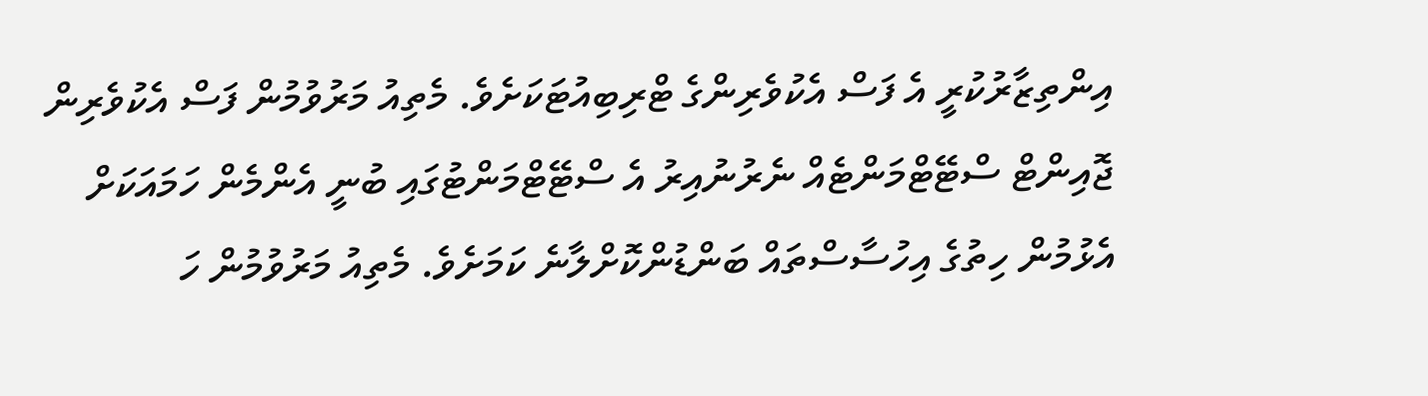އިންތިޒާރުކުރީ އެ ފަސް އެކުވެރިންގެ ޓްރިބިއުޓަކަށެވެ. މެތިއު މަރުވުމުން ފަސް އެކުވެރިން ޖޮއިންޓް ސްޓޭޓްމަންޓެއް ނެރުނުއިރު އެ ސްޓޭޓްމަންޓުގައި ބުނީ އެންމެން ހަމައަކަށް އެޅުމުން ހިތުގެ އިހުސާސްތައް ބަންޑުންކޮށްލާނެ ކަމަށެވެ. މެތިއު މަރުވުމުން ހަ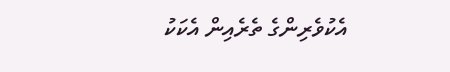އެކުވެރިންގެ ތެރެއިން އެކަކު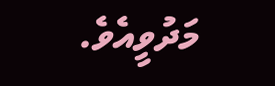މަދުވީއެވެ.